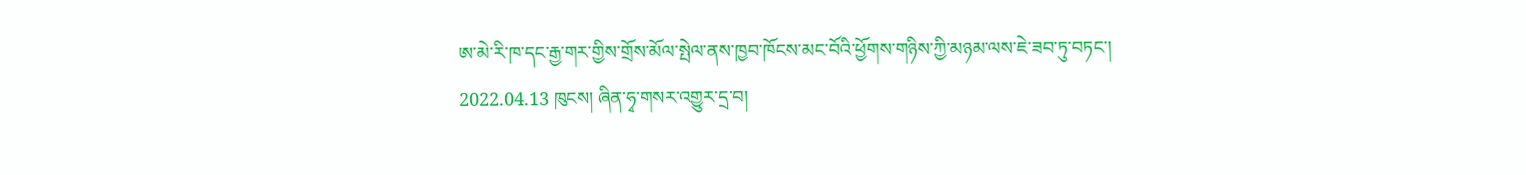ཨ་མེ་རི་ཁ་དང་རྒྱ་གར་གྱིས་གྲོས་མོལ་སྤེལ་ནས་ཁྱབ་ཁོངས་མང་བོའི་ཕྱོགས་གཉིས་ཀྱི་མཉམ་ལས་ཇེ་ཟབ་ཏུ་བཏང་།
2022.04.13 ཁུངས། ཞིན་ཧྭ་གསར་འགྱུར་དྲ་བ།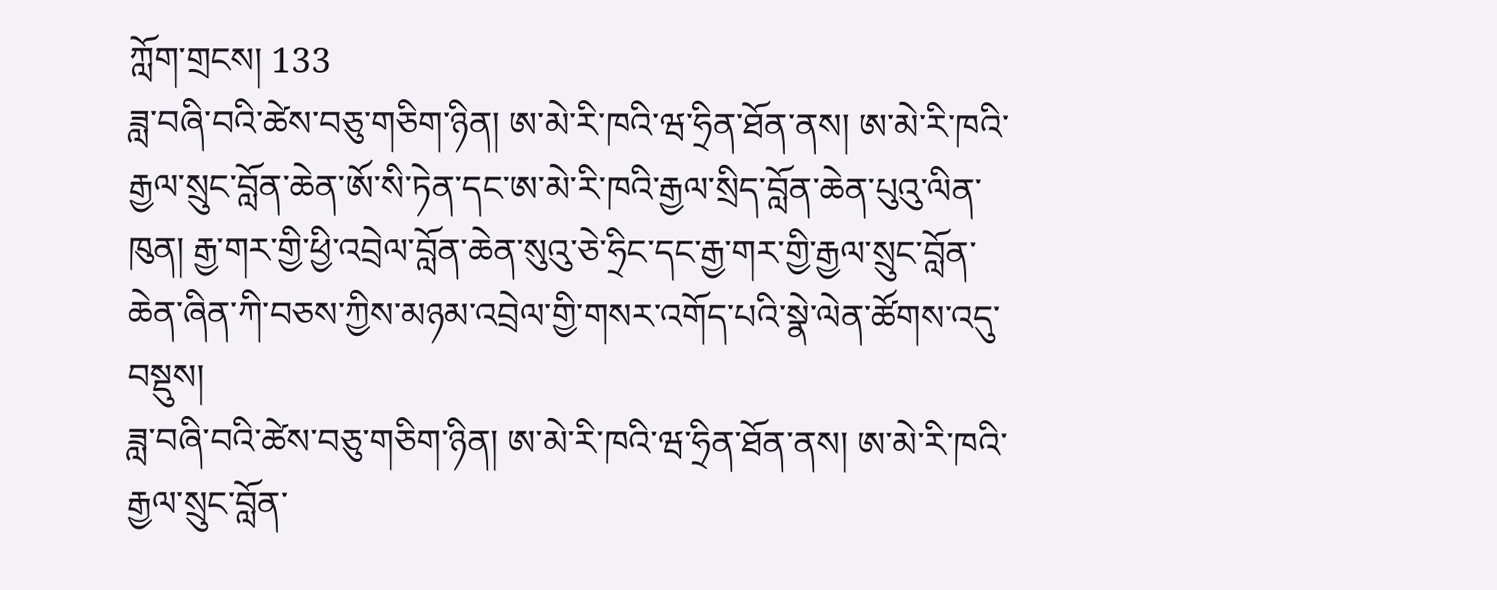ཀློག་གྲངས། 133
ཟླ་བཞི་བའི་ཚེས་བཅུ་གཅིག་ཉིན། ཨ་མེ་རི་ཁའི་ཝ་ཧྲིན་ཐོན་ནས། ཨ་མེ་རི་ཁའི་རྒྱལ་སྲུང་བློན་ཆེན་ཨོ་སི་ཏེན་དང་ཨ་མེ་རི་ཁའི་རྒྱལ་སྲིད་བློན་ཆེན་པུའུ་ལིན་ཁུན། རྒྱ་གར་གྱི་ཕྱི་འབྲེལ་བློན་ཆེན་སུའུ་ཅེ་ཧྲིང་དང་རྒྱ་གར་གྱི་རྒྱལ་སྲུང་བློན་ཆེན་ཞིན་ཀི་བཅས་ཀྱིས་མཉམ་འབྲེལ་གྱི་གསར་འགོད་པའི་སྣེ་ལེན་ཚོགས་འདུ་བསྡུས།
ཟླ་བཞི་བའི་ཚེས་བཅུ་གཅིག་ཉིན། ཨ་མེ་རི་ཁའི་ཝ་ཧྲིན་ཐོན་ནས། ཨ་མེ་རི་ཁའི་རྒྱལ་སྲུང་བློན་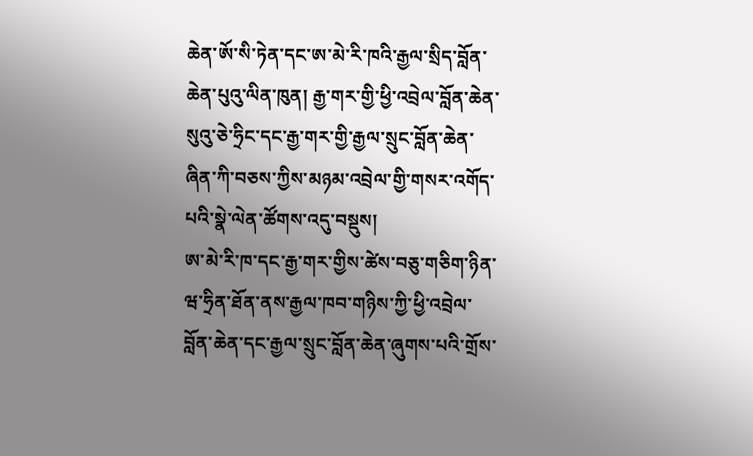ཆེན་ཨོ་སི་ཏེན་དང་ཨ་མེ་རི་ཁའི་རྒྱལ་སྲིད་བློན་ཆེན་པུའུ་ལིན་ཁུན། རྒྱ་གར་གྱི་ཕྱི་འབྲེལ་བློན་ཆེན་སུའུ་ཅེ་ཧྲིང་དང་རྒྱ་གར་གྱི་རྒྱལ་སྲུང་བློན་ཆེན་ཞིན་ཀི་བཅས་ཀྱིས་མཉམ་འབྲེལ་གྱི་གསར་འགོད་པའི་སྣེ་ལེན་ཚོགས་འདུ་བསྡུས།
ཨ་མེ་རི་ཁ་དང་རྒྱ་གར་གྱིས་ཚེས་བཅུ་གཅིག་ཉིན་ཝ་ཧྲིན་ཐོན་ནས་རྒྱལ་ཁབ་གཉིས་ཀྱི་ཕྱི་འབྲེལ་བློན་ཆེན་དང་རྒྱལ་སྲུང་བློན་ཆེན་ཞུགས་པའི་གྲོས་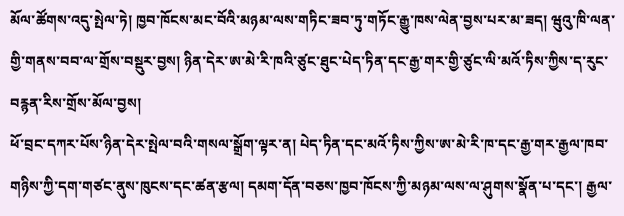མོལ་ཚོགས་འདུ་སྤེལ་ཏེ། ཁྱབ་ཁོངས་མང་བོའི་མཉམ་ལས་གཏིང་ཟབ་ཏུ་གཏོང་རྒྱུ་ཁས་ལེན་བྱས་པར་མ་ཟད། ཝུའུ་ཁི་ལན་གྱི་གནས་བབ་ལ་གྲོས་བསྡུར་བྱས། ཉིན་དེར་ཨ་མེ་རི་ཁའི་ཙུང་ཐུང་པེད་ཏིན་དང་རྒྱ་གར་གྱི་ཙུང་ལི་མའོ་ཏིས་ཀྱིས་ད་རུང་བརྙན་རིས་གྲོས་མོལ་བྱས།
ཕོ་བྲང་དཀར་པོས་ཉིན་དེར་སྤེལ་བའི་གསལ་སྒྲོག་ལྟར་ན། པེད་ཏིན་དང་མའོ་ཏིས་ཀྱིས་ཨ་མེ་རི་ཁ་དང་རྒྱ་གར་རྒྱལ་ཁབ་གཉིས་ཀྱི་དག་གཙང་ནུས་ཁུངས་དང་ཚན་རྩལ། དམག་དོན་བཅས་ཁྱབ་ཁོངས་ཀྱི་མཉམ་ལས་ལ་ཤུགས་སྣོན་པ་དང་། རྒྱལ་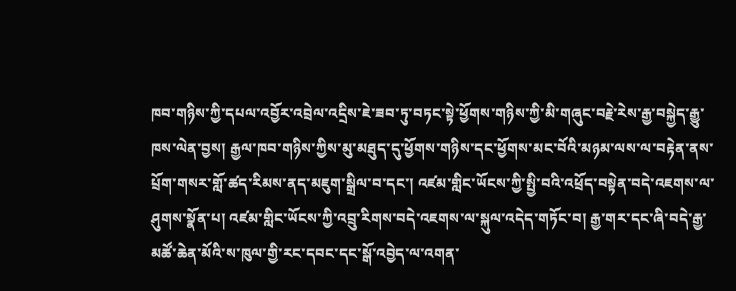ཁབ་གཉིས་ཀྱི་དཔལ་འབྱོར་འབྲེལ་འདྲིས་ཇེ་ཟབ་ཏུ་བཏང་སྟེ་ཕྱོགས་གཉིས་ཀྱི་མི་གཞུང་བརྗེ་རེས་རྒྱ་བསྐྱེད་རྒྱུ་ཁས་ལེན་བྱས། རྒྱལ་ཁབ་གཉིས་ཀྱིས་མུ་མཐུད་དུ་ཕྱོགས་གཉིས་དང་ཕྱོགས་མང་བོའི་མཉམ་ལས་ལ་བརྟེན་ནས་པྲོག་གསར་གློ་ཚད་རིམས་ནད་མཇུག་སྒྲིལ་བ་དང་། འཛམ་གླིང་ཡོངས་ཀྱི་སྤྱི་བའི་འཕྲོད་བསྟེན་བདེ་འཇགས་ལ་ཤུགས་སྣོན་པ། འཛམ་གླིང་ཡོངས་ཀྱི་འབྲུ་རིགས་བདེ་འཇགས་ལ་སྐུལ་འདེད་གཏོང་བ། རྒྱ་གར་དང་ཞི་བདེ་རྒྱ་མཚོ་ཆེན་མོའི་ས་ཁུལ་གྱི་རང་དབང་དང་སྒོ་འབྱེད་ལ་འགན་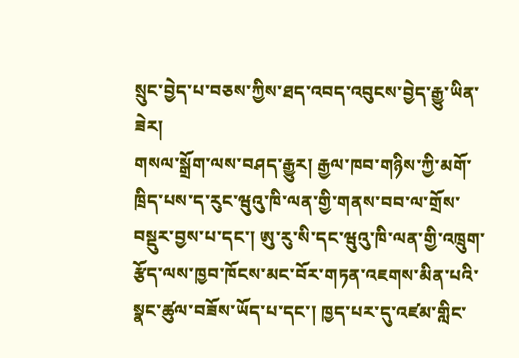སྲུང་བྱེད་པ་བཅས་ཀྱིས་ཐད་འབད་འབུངས་བྱེད་རྒྱུ་ཡིན་ཟེར།
གསལ་སྒྲོག་ལས་བཤད་རྒྱུར། རྒྱལ་ཁབ་གཉིས་ཀྱི་མགོ་ཁྲིད་པས་ད་རུང་ཝུའུ་ཁི་ལན་གྱི་གནས་བབ་ལ་གྲོས་བསྡུར་བྱས་པ་དང་། ཨུ་རུ་སི་དང་ཝུའུ་ཁི་ལན་གྱི་འཁྲུག་རྩོད་ལས་ཁྱབ་ཁོངས་མང་བོར་གཏན་འཇགས་མིན་པའི་སྣང་ཚུལ་བཟོས་ཡོད་པ་དང་། ཁྱད་པར་དུ་འཛམ་གླིང་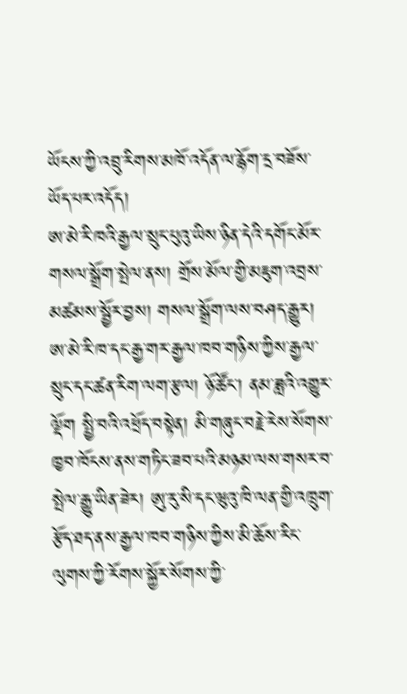ཡོངས་ཀྱི་འབྲུ་རིགས་མཁོ་འདོན་ལ་རྙོག་དྲ་བཟོས་ཡོད་པར་འདོད།
ཨ་མེ་རི་ཁའི་རྒྱལ་སྲུང་པུའུ་ཡིས་ཉིན་དེའི་དགོང་མོར་གསལ་སྒྲོག་སྤེལ་ནས། གྲོས་མོལ་གྱི་མཇུག་འབྲས་མཚམས་སྦྱོར་བྱས། གསལ་སྒྲོག་ལས་བཤད་རྒྱུར། ཨ་མེ་རི་ཁ་དང་རྒྱ་གར་རྒྱལ་ཁབ་གཉིས་ཀྱིས་རྒྱལ་སྲུང་དང་ཚན་རིག་ལག་རྩལ། ཉོ་ཚོང་། ནམ་ཟླའི་འགྱུར་ལྡོག སྤྱི་བའི་འཕྲོད་བསྟེན། མི་གཞུང་བརྗེ་རེས་སོགས་ཁྱབ་ཁོངས་ནས་གཏིང་ཟབ་པའི་མཉམ་ལས་གསར་བ་སྤེལ་རྒྱུ་ཡིན་ཟེར། ཨུ་རུ་སི་དང་ཝུའུ་ཁི་ལན་གྱི་འཁྲུག་རྩོད་ཐད་ནས་རྒྱལ་ཁབ་གཉིས་ཀྱིས་མི་ཆོས་རིང་ལུགས་ཀྱི་རོགས་སྐྱོར་སོགས་ཀྱི་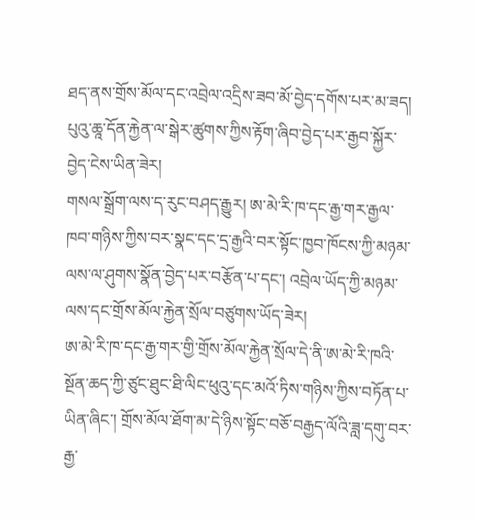ཐད་ནས་གྲོས་མོལ་དང་འབྲེལ་འདྲིས་ཟབ་མོ་བྱེད་དགོས་པར་མ་ཟད། པུའུ་ཆཱ་དོན་རྐྱེན་ལ་སྒེར་ཚུགས་ཀྱིས་རྟོག་ཞིབ་བྱེད་པར་རྒྱབ་སྐྱོར་བྱེད་ངེས་ཡིན་ཟེར།
གསལ་སྒྲོག་ལས་ད་རུང་བཤད་རྒྱུར། ཨ་མེ་རི་ཁ་དང་རྒྱ་གར་རྒྱལ་ཁབ་གཉིས་ཀྱིས་བར་སྣང་དང་དྲ་རྒྱའི་བར་སྟོང་ཁྱབ་ཁོངས་ཀྱི་མཉམ་ལས་ལ་ཤུགས་སྣོན་བྱེད་པར་བརྩོན་པ་དང་། འབྲེལ་ཡོད་ཀྱི་མཉམ་ལས་དང་གྲོས་མོལ་རྐྱེན་སྲོལ་བཙུགས་ཡོད་ཟེར།
ཨ་མེ་རི་ཁ་དང་རྒྱ་གར་གྱི་གྲོས་མོལ་རྐྱེན་སྲོལ་དེ་ནི་ཨ་མེ་རི་ཁའི་སྔོན་ཆད་ཀྱི་ཙུང་ཐུང་ཐི་ལིང་ཕུའུ་དང་མའོ་ཏིས་གཉིས་ཀྱིས་བཏོན་པ་ཡིན་ཞིང་། གྲོས་མོལ་ཐོག་མ་དེ་ཉིས་སྟོང་བཅོ་བརྒྱད་ལོའི་ཟླ་དགུ་བར་རྒྱ་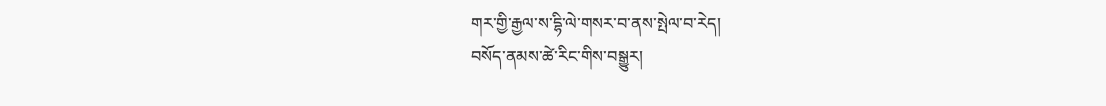གར་གྱི་རྒྱལ་ས་དྷི་ལེ་གསར་བ་ནས་སྤེལ་བ་རེད།
བསོད་ནམས་ཚེ་རིང་གིས་བསྒྱུར།